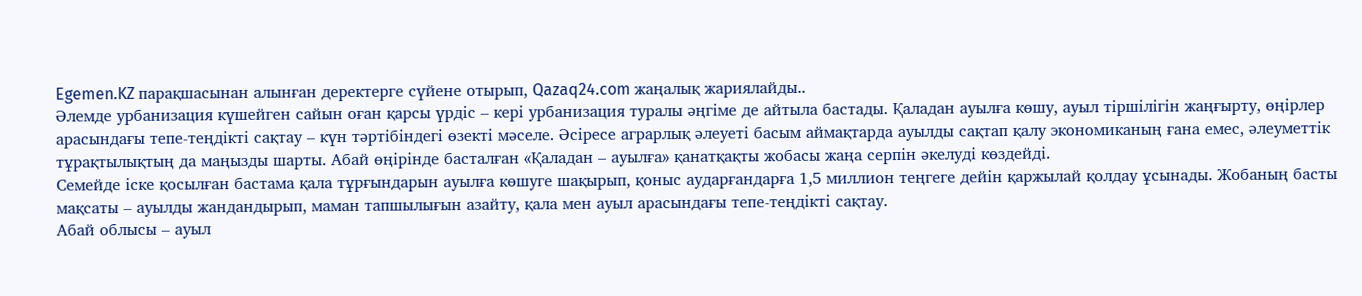Egemen.KZ парақшасынан алынған деректерге сүйене отырып, Qazaq24.com жаңалық жариялайды..
Әлемде урбанизация күшейген сайын оған қарсы үрдіс – кері урбанизация туралы әңгіме де айтыла бастады. Қаладан ауылға көшу, ауыл тіршілігін жаңғырту, өңірлер арасындағы тепе-теңдікті сақтау – күн тәртібіндегі өзекті мәселе. Әсіресе аграрлық әлеуеті басым аймақтарда ауылды сақтап қалу экономиканың ғана емес, әлеуметтік тұрақтылықтың да маңызды шарты. Абай өңірінде басталған «Қаладан – ауылға» қанатқақты жобасы жаңа серпін әкелуді көздейді.
Семейде іске қосылған бастама қала тұрғындарын ауылға көшуге шақырып, қоныс аударғандарға 1,5 миллион теңгеге дейін қаржылай қолдау ұсынады. Жобаның басты мақсаты – ауылды жандандырып, маман тапшылығын азайту, қала мен ауыл арасындағы тепе-теңдікті сақтау.
Абай облысы – ауыл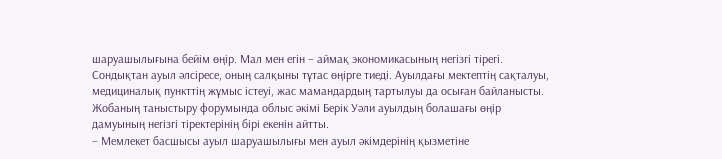шаруашылығына бейім өңір. Мал мен егін – аймақ экономикасының негізгі тірегі. Сондықтан ауыл әлсіресе, оның салқыны тұтас өңірге тиеді. Ауылдағы мектептің сақталуы, медициналық пункттің жұмыс істеуі, жас мамандардың тартылуы да осыған байланысты.
Жобаның таныстыру форумында облыс әкімі Берік Уәли ауылдың болашағы өңір дамуының негізгі тіректерінің бірі екенін айтты.
– Мемлекет басшысы ауыл шаруашылығы мен ауыл әкімдерінің қызметіне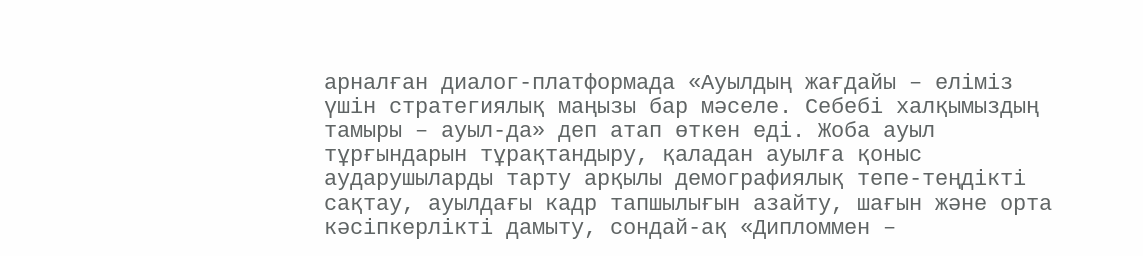арналған диалог-платформада «Ауылдың жағдайы – еліміз үшін стратегиялық маңызы бар мәселе. Себебі халқымыздың тамыры – ауыл-да» деп атап өткен еді. Жоба ауыл тұрғындарын тұрақтандыру, қаладан ауылға қоныс аударушыларды тарту арқылы демографиялық тепе-теңдікті сақтау, ауылдағы кадр тапшылығын азайту, шағын және орта кәсіпкерлікті дамыту, сондай-ақ «Дипломмен –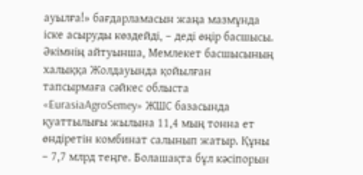ауылға!» бағдарламасын жаңа мазмұнда іске асыруды көздейді, – деді өңір басшысы.
Әкімнің айтуынша, Мемлекет басшысының халыққа Жолдауында қойылған тапсырмаға сәйкес облыста «EurasiaAgroSemey» ЖШС базасында қуаттылығы жылына 11,4 мың тонна ет өндіретін комбинат салынып жатыр. Құны – 7,7 млрд теңге. Болашақта бұл кәсіпорын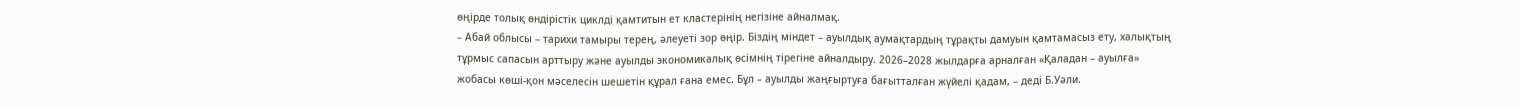өңірде толық өндірістік циклді қамтитын ет кластерінің негізіне айналмақ.
– Абай облысы – тарихи тамыры терең, әлеуеті зор өңір. Біздің міндет – ауылдық аумақтардың тұрақты дамуын қамтамасыз ету, халықтың тұрмыс сапасын арттыру және ауылды экономикалық өсімнің тірегіне айналдыру. 2026–2028 жылдарға арналған «Қаладан – ауылға» жобасы көші-қон мәселесін шешетін құрал ғана емес. Бұл – ауылды жаңғыртуға бағытталған жүйелі қадам, – деді Б.Уәли.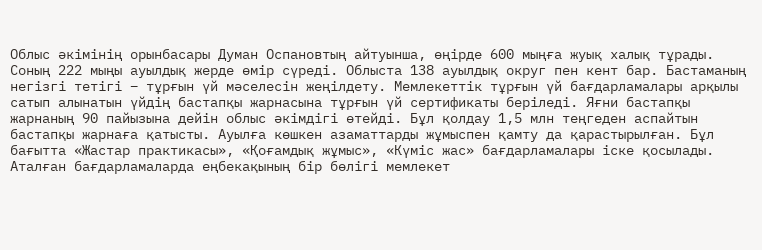Облыс әкімінің орынбасары Думан Оспановтың айтуынша, өңірде 600 мыңға жуық халық тұрады. Соның 222 мыңы ауылдық жерде өмір сүреді. Облыста 138 ауылдық округ пен кент бар. Бастаманың негізгі тетігі – тұрғын үй мәселесін жеңілдету. Мемлекеттік тұрғын үй бағдарламалары арқылы сатып алынатын үйдің бастапқы жарнасына тұрғын үй сертификаты беріледі. Яғни бастапқы жарнаның 90 пайызына дейін облыс әкімдігі өтейді. Бұл қолдау 1,5 млн теңгеден аспайтын бастапқы жарнаға қатысты. Ауылға көшкен азаматтарды жұмыспен қамту да қарастырылған. Бұл бағытта «Жастар практикасы», «Қоғамдық жұмыс», «Күміс жас» бағдарламалары іске қосылады. Аталған бағдарламаларда еңбекақының бір бөлігі мемлекет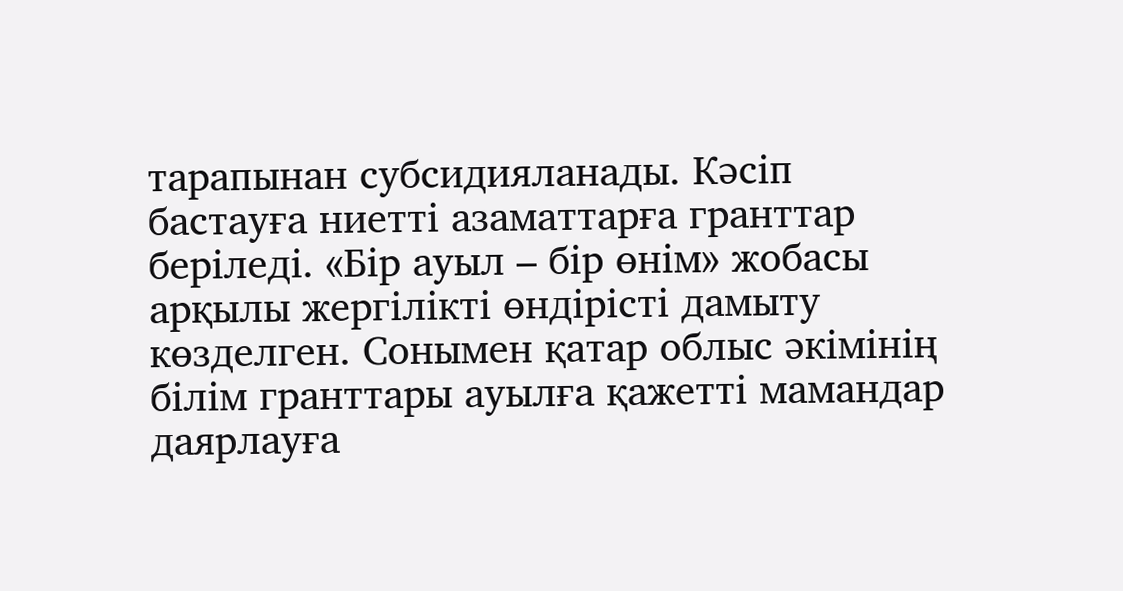тарапынан субсидияланады. Кәсіп бастауға ниетті азаматтарға гранттар беріледі. «Бір ауыл – бір өнім» жобасы арқылы жергілікті өндірісті дамыту көзделген. Сонымен қатар облыс әкімінің білім гранттары ауылға қажетті мамандар даярлауға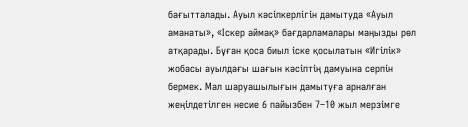бағытталады. Ауыл кәсіпкерлігін дамытуда «Ауыл аманаты», «Іскер аймақ» бағдарламалары маңызды рөл атқарады. Бұған қоса биыл іске қосылатын «Игілік» жобасы ауылдағы шағын кәсіптің дамуына серпін бермек. Мал шаруашылығын дамытуға арналған жеңілдетілген несие 6 пайызбен 7–10 жыл мерзімге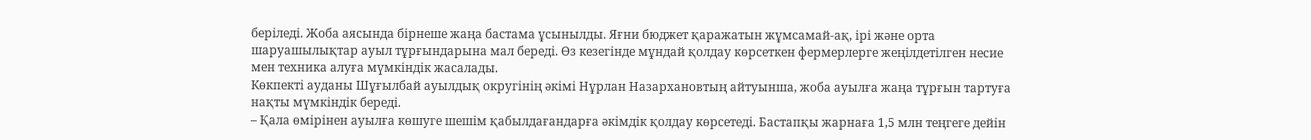беріледі. Жоба аясында бірнеше жаңа бастама ұсынылды. Яғни бюджет қаражатын жұмсамай-ақ, ірі және орта шаруашылықтар ауыл тұрғындарына мал береді. Өз кезегінде мұндай қолдау көрсеткен фермерлерге жеңілдетілген несие мен техника алуға мүмкіндік жасалады.
Көкпекті ауданы Шұғылбай ауылдық округінің әкімі Нұрлан Назархановтың айтуынша, жоба ауылға жаңа тұрғын тартуға нақты мүмкіндік береді.
– Қала өмірінен ауылға көшуге шешім қабылдағандарға әкімдік қолдау көрсетеді. Бастапқы жарнаға 1,5 млн теңгеге дейін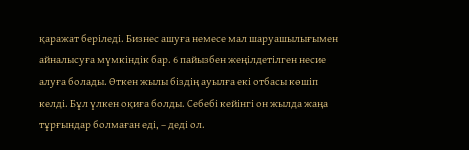қаражат беріледі. Бизнес ашуға немесе мал шаруашылығымен айналысуға мүмкіндік бар. 6 пайызбен жеңілдетілген несие алуға болады. Өткен жылы біздің ауылға екі отбасы көшіп келді. Бұл үлкен оқиға болды. Себебі кейінгі он жылда жаңа тұрғындар болмаған еді, – деді ол.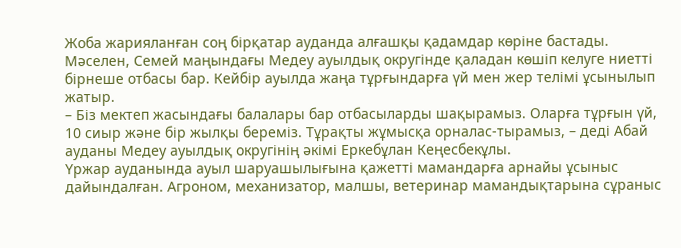Жоба жарияланған соң бірқатар ауданда алғашқы қадамдар көріне бастады. Мәселен, Семей маңындағы Медеу ауылдық округінде қаладан көшіп келуге ниетті бірнеше отбасы бар. Кейбір ауылда жаңа тұрғындарға үй мен жер телімі ұсынылып жатыр.
– Біз мектеп жасындағы балалары бар отбасыларды шақырамыз. Оларға тұрғын үй, 10 сиыр және бір жылқы береміз. Тұрақты жұмысқа орналас-тырамыз, – деді Абай ауданы Медеу ауылдық округінің әкімі Еркебұлан Кеңесбекұлы.
Үржар ауданында ауыл шаруашылығына қажетті мамандарға арнайы ұсыныс дайындалған. Агроном, механизатор, малшы, ветеринар мамандықтарына сұраныс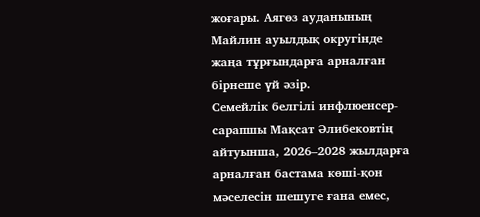жоғары. Аягөз ауданының Майлин ауылдық округінде жаңа тұрғындарға арналған бірнеше үй әзір.
Семейлік белгілі инфлюенсер-сарапшы Мақсат Әлибековтің айтуынша, 2026–2028 жылдарға арналған бастама көші-қон мәселесін шешуге ғана емес,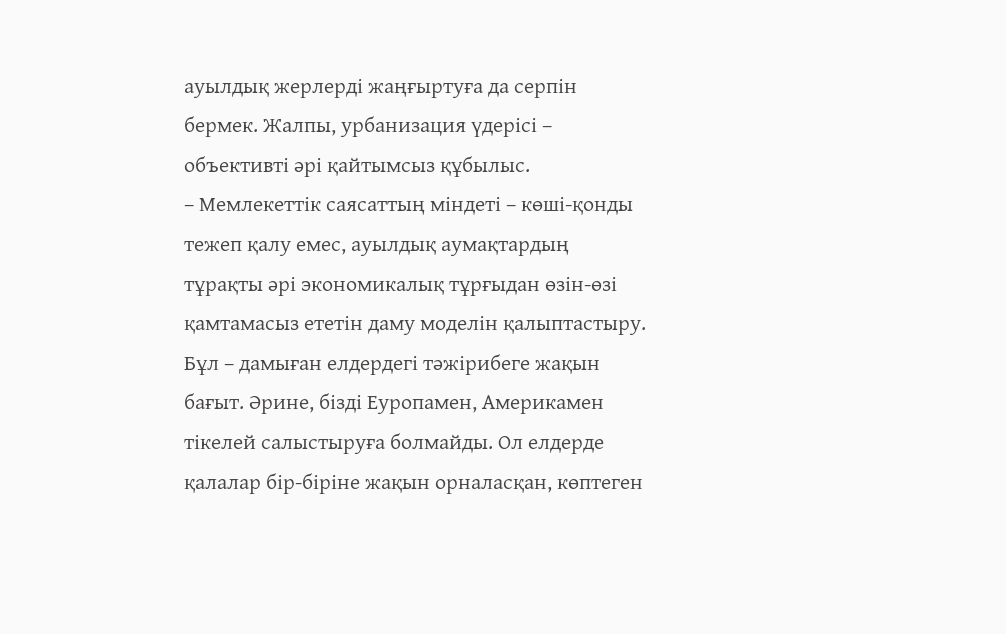ауылдық жерлерді жаңғыртуға да серпін бермек. Жалпы, урбанизация үдерісі – объективті әрі қайтымсыз құбылыс.
– Мемлекеттік саясаттың міндеті – көші-қонды тежеп қалу емес, ауылдық аумақтардың тұрақты әрі экономикалық тұрғыдан өзін-өзі қамтамасыз ететін даму моделін қалыптастыру. Бұл – дамыған елдердегі тәжірибеге жақын бағыт. Әрине, бізді Еуропамен, Америкамен тікелей салыстыруға болмайды. Ол елдерде қалалар бір-біріне жақын орналасқан, көптеген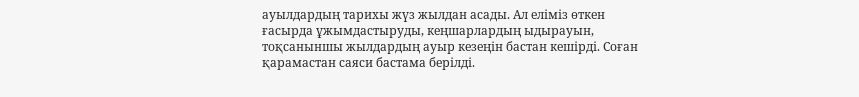ауылдардың тарихы жүз жылдан асады. Ал еліміз өткен ғасырда ұжымдастыруды, кеңшарлардың ыдырауын, тоқсаныншы жылдардың ауыр кезеңін бастан кешірді. Соған қарамастан саяси бастама берілді.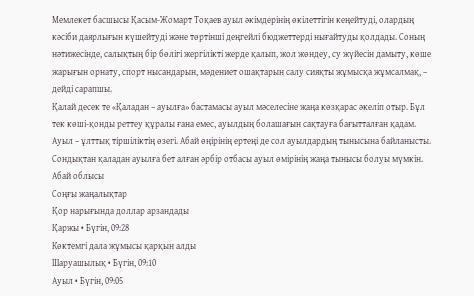Мемлекет басшысы Қасым-Жомарт Тоқаев ауыл әкімдерінің өкілеттігін кеңейтуді, олардың кәсіби даярлығын күшейтуді және төртінші деңгейлі бюджеттерді нығайтуды қолдады. Соның нәтижесінде, салықтың бір бөлігі жергілікті жерде қалып, жол жөндеу, су жүйесін дамыту, көше жарығын орнату, спорт нысандарын, мәдениет ошақтарын салу сияқты жұмысқа жұмсалмақ, – дейді сарапшы.
Қалай десек те «Қаладан – ауылға» бастамасы ауыл мәселесіне жаңа көзқарас әкеліп отыр. Бұл тек көші-қонды реттеу құралы ғана емес, ауылдың болашағын сақтауға бағытталған қадам. Ауыл – ұлттық тіршіліктің өзегі. Абай өңірінің ертеңі де сол ауылдардың тынысына байланысты. Сондықтан қаладан ауылға бет алған әрбір отбасы ауыл өмірінің жаңа тынысы болуы мүмкін.
Абай облысы
Соңғы жаңалықтар
Қор нарығында доллар арзандады
Қаржы • Бүгін, 09:28
Көктемгі дала жұмысы қарқын алды
Шаруашылық • Бүгін, 09:10
Ауыл • Бүгін, 09:05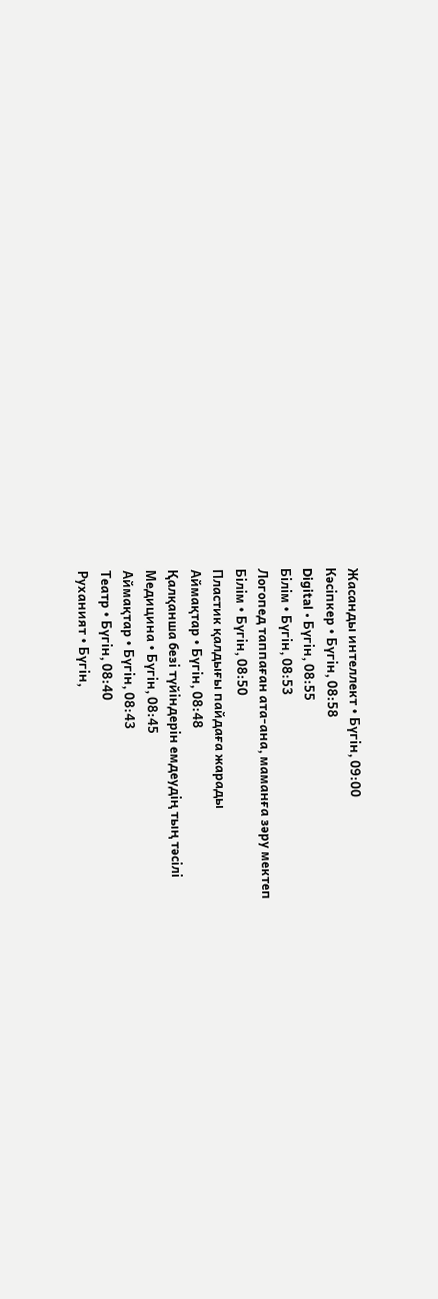Жасанды интеллект • Бүгін, 09:00
Кәсіпкер • Бүгін, 08:58
Digital • Бүгін, 08:55
Білім • Бүгін, 08:53
Логопед таппаған ата-ана, маманға зәру мектеп
Білім • Бүгін, 08:50
Пластик қалдығы пайдаға жарады
Аймақтар • Бүгін, 08:48
Қалқанша безі түйіндерін емдеудің тың тәсілі
Медицина • Бүгін, 08:45
Аймақтар • Бүгін, 08:43
Театр • Бүгін, 08:40
Руханият • Бүгін,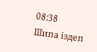08:38
Шипа іздеп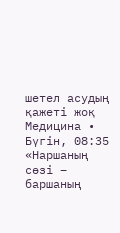шетел асудың қажеті жоқ
Медицина • Бүгін, 08:35
«Наршаның сөзі – баршаның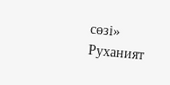сөзі»
Руханият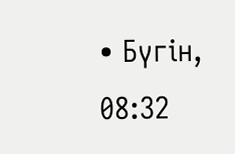• Бүгін, 08:32